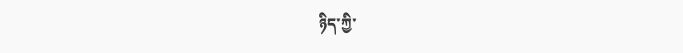ཉིད་ཀྱི་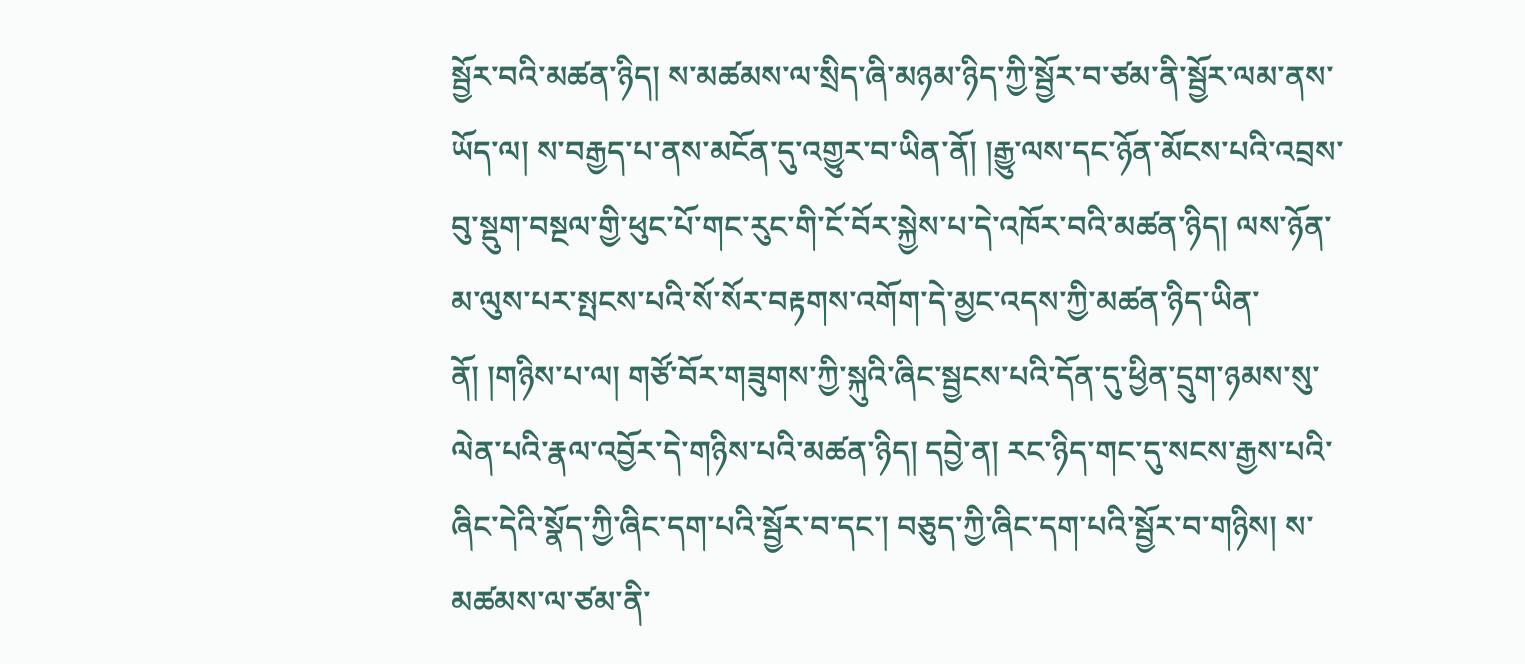སྦྱོར་བའི་མཚན་ཉིད། ས་མཚམས་ལ་སྲིད་ཞི་མཉམ་ཉིད་ཀྱི་སྦྱོར་བ་ཙམ་ནི་སྦྱོར་ལམ་ནས་ཡོད་ལ། ས་བརྒྱད་པ་ནས་མངོན་དུ་འགྱུར་བ་ཡིན་ནོ། །རྒྱུ་ལས་དང་ཉོན་མོངས་པའི་འབྲས་བུ་སྡུག་བསྔལ་གྱི་ཕུང་པོ་གང་རུང་གི་ངོ་བོར་སྐྱེས་པ་དེ་འཁོར་བའི་མཚན་ཉིད། ལས་ཉོན་མ་ལུས་པར་སྤངས་པའི་སོ་སོར་བརྟགས་འགོག་དེ་མྱང་འདས་ཀྱི་མཚན་ཉིད་ཡིན་ནོ། །གཉིས་པ་ལ། གཙོ་བོར་གཟུགས་ཀྱི་སྐུའི་ཞིང་སྦྱངས་པའི་དོན་དུ་ཕྱིན་དྲུག་ཉམས་སུ་ལེན་པའི་རྣལ་འབྱོར་དེ་གཉིས་པའི་མཚན་ཉིད། དབྱེ་ན། རང་ཉིད་གང་དུ་སངས་རྒྱས་པའི་ཞིང་དེའི་སྣོད་ཀྱི་ཞིང་དག་པའི་སྦྱོར་བ་དང་། བཅུད་ཀྱི་ཞིང་དག་པའི་སྦྱོར་བ་གཉིས། ས་མཚམས་ལ་ཙམ་ནི་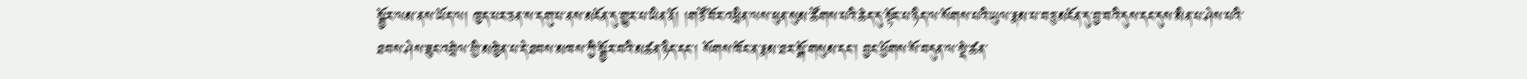སྦྱོར་ལམ་ནས་ཡོད་ལ། ཁྱད་པར་ཅན་ས་དགུ་པ་ནས་མངོན་དུ་གྱུར་པ་ཡིན་ནོ། །གཙོ་བོར་འཕྲིན་ལས་ཕུན་སུམ་ཚོགས་པའི་ཆེད་དུ་སྟོང་པ་ཉིད་ལ་སོགས་པའི་ཡུལ་རྣམ་པ་བཅུ་མངོན་དུ་བྱ་བའི་དུས་དང་དུས་མིན་པ་ཤེས་པའི་ཐབས་ཤེས་ཟུང་འབྲེལ་གྱི་མཁྱེན་པ་དེ་ཐབས་མཁས་ཀྱི་སྦྱོར་བའི་མཚན་ཉིད་དང་། སོགས་ཁོང་ན་རྣམ་ཐར་སྒོ་གསུམ་དང་། བྱང་ཕྱོགས་སོ་བདུན་ལ་སྡེ་ཚན་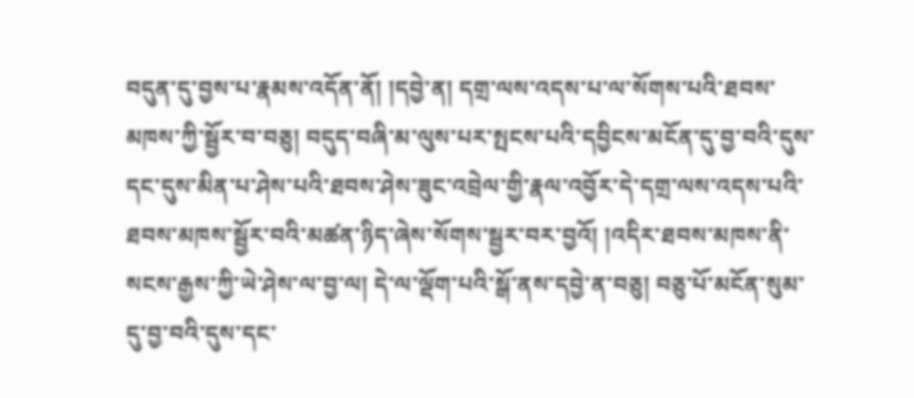བདུན་དུ་བྱས་པ་རྣམས་འདོན་ནོ། །དབྱེ་ན། དགྲ་ལས་འདས་པ་ལ་སོགས་པའི་ཐབས་མཁས་ཀྱི་སྦྱོར་བ་བཅུ། བདུད་བཞི་མ་ལུས་པར་སྤངས་པའི་དབྱིངས་མངོན་དུ་བྱ་བའི་དུས་དང་དུས་མིན་པ་ཤེས་པའི་ཐབས་ཤེས་ཟུང་འབྲེལ་གྱི་རྣལ་འབྱོར་དེ་དགྲ་ལས་འདས་པའི་ཐབས་མཁས་སྦྱོར་བའི་མཚན་ཉིད་ཞེས་སོགས་སྦྱར་བར་བྱའོ། །འདིར་ཐབས་མཁས་ནི་སངས་རྒྱས་ཀྱི་ཡེ་ཤེས་ལ་བྱ་ལ། དེ་ལ་ལྡོག་པའི་སྒོ་ནས་དབྱེ་ན་བཅུ། བཅུ་པོ་མངོན་སུམ་དུ་བྱ་བའི་དུས་དང་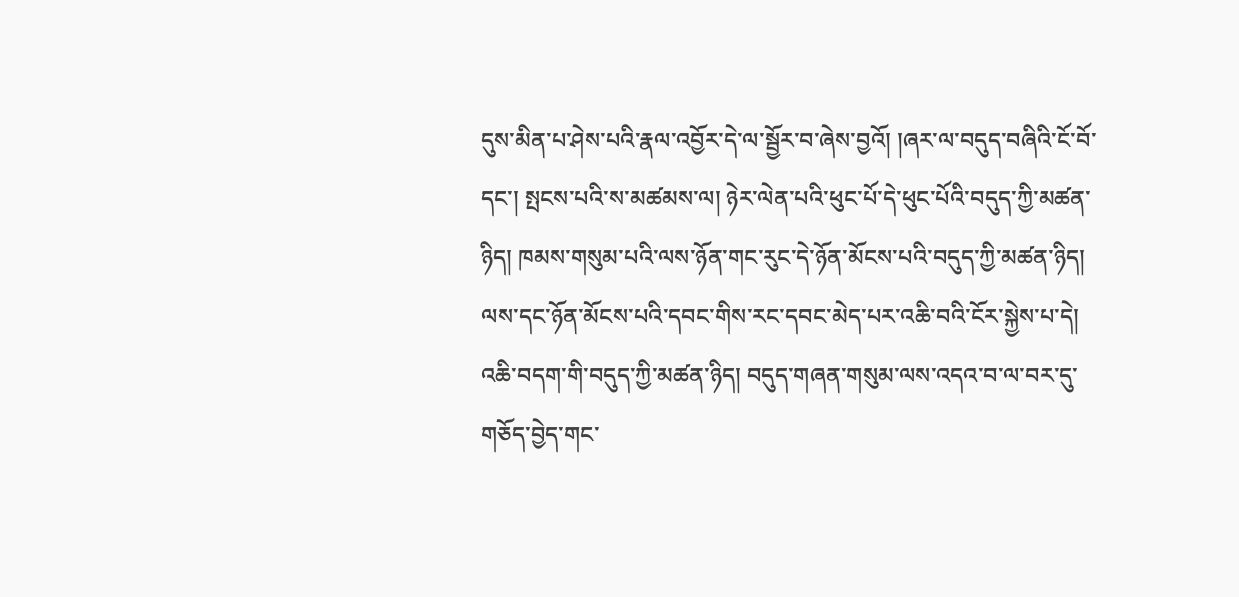དུས་མིན་པ་ཤེས་པའི་རྣལ་འབྱོར་དེ་ལ་སྦྱོར་བ་ཞེས་བྱའོ། །ཞར་ལ་བདུད་བཞིའི་ངོ་བོ་དང་། སྤངས་པའི་ས་མཚམས་ལ། ཉེར་ལེན་པའི་ཕུང་པོ་དེ་ཕུང་པོའི་བདུད་ཀྱི་མཚན་ཉིད། ཁམས་གསུམ་པའི་ལས་ཉོན་གང་རུང་དེ་ཉོན་མོངས་པའི་བདུད་ཀྱི་མཚན་ཉིད། ལས་དང་ཉོན་མོངས་པའི་དབང་གིས་རང་དབང་མེད་པར་འཆི་བའི་ངོར་སྐྱེས་པ་དེ། འཆི་བདག་གི་བདུད་ཀྱི་མཚན་ཉིད། བདུད་གཞན་གསུམ་ལས་འདའ་བ་ལ་བར་དུ་གཅོད་བྱེད་གང་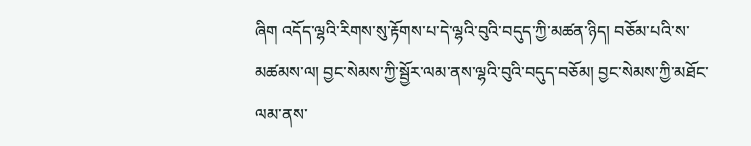ཞིག འདོད་ལྷའི་རིགས་སུ་རྟོགས་པ་དེ་ལྷའི་བུའི་བདུད་ཀྱི་མཚན་ཉིད། བཅོམ་པའི་ས་མཚམས་ལ། བྱང་སེམས་ཀྱི་སྦྱོར་ལམ་ནས་ལྷའི་བུའི་བདུད་བཅོམ། བྱང་སེམས་ཀྱི་མཐོང་ལམ་ནས་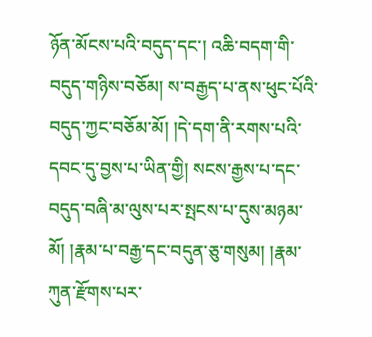ཉོན་མོངས་པའི་བདུད་དང་། འཆི་བདག་གི་བདུད་གཉིས་བཅོམ། ས་བརྒྱད་པ་ནས་ཕུང་པོའི་བདུད་ཀྱང་བཅོམ་མོ། །དེ་དག་ནི་རགས་པའི་དབང་དུ་བྱས་པ་ཡིན་གྱི། སངས་རྒྱས་པ་དང་བདུད་བཞི་མ་ལུས་པར་སྤངས་པ་དུས་མཉམ་མོ། །རྣམ་པ་བརྒྱ་དང་བདུན་ཅུ་གསུམ། །རྣམ་ཀུན་རྫོགས་པར་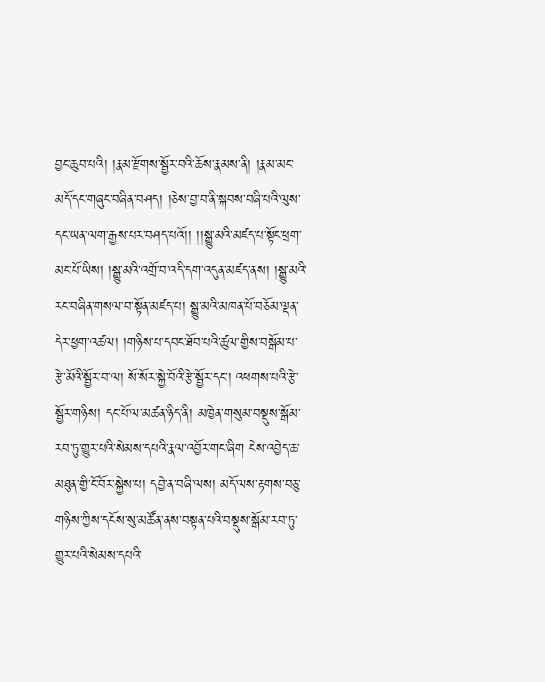བྱང་ཆུབ་པའི། །རྣམ་རྫོགས་སྦྱོར་བའི་ཆོས་རྣམས་ནི། །རྣམ་མང་མདོ་དང་གཞུང་བཞིན་བཤད། །ཅེས་བྱ་བ་ནི་སྐབས་བཞི་པའི་ལུས་དང་ཡན་ལག་རྒྱས་པར་བཤད་པའོ།། །།སྒྱུ་མའི་མཛད་པ་སྟོང་ཕྲག་མང་པོ་ཡིས། །སྒྱུ་མའི་འགྲོ་བ་འདི་དག་འདུན་མཛད་ནས། །སྒྱུ་མའི་རང་བཞིན་གསལ་བ་སྟོན་མཛད་པ། སྒྱུ་མའི་མཁན་པོ་བཅོམ་ལྡན་དེར་ཕྱག་འཚལ། །གཉིས་པ་དབང་ཐོབ་པའི་ཚུལ་གྱིས་བསྒོམ་པ་རྩེ་མོའི་སྦྱོར་བ་ལ། སོ་སོར་སྐྱེ་བོའི་རྩེ་སྦྱོར་དང་། འཕགས་པའི་རྩེ་སྦྱོར་གཉིས། དང་པོ་ལ་མཚན་ཉིད་ནི། མཁྱེན་གསུམ་བསྡུས་སྒོམ་རབ་ཏུ་གྱུར་པའི་སེམས་དཔའི་རྣལ་འབྱོར་གང་ཞིག ངེས་འབྱེད་ཆ་མཐུན་གྱི་ངོ་བོར་སྐྱེས་པ། དབྱེ་ན་བཞི་ལས། མདོ་ལས་རྟགས་བཅུ་གཉིས་ཀྱིས་དངོས་སུ་མཚོན་ནས་བསྟན་པའི་བསྡུས་སྒོམ་རབ་ཏུ་གྱུར་པའི་སེམས་དཔའི་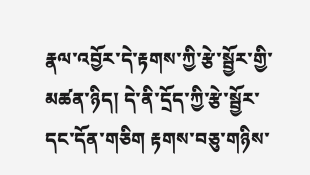རྣལ་འབྱོར་དེ་རྟགས་ཀྱི་རྩེ་སྦྱོར་གྱི་མཚན་ཉིད། དེ་ནི་དྲོད་ཀྱི་རྩེ་སྦྱོར་དང་དོན་གཅིག རྟགས་བཅུ་གཉིས་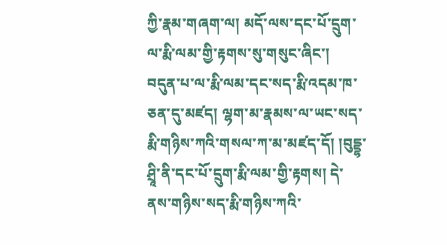ཀྱི་རྣམ་གཞག་ལ། མདོ་ལས་དང་པོ་དྲུག་ལ་རྨི་ལམ་གྱི་རྟགས་སུ་གསུང་ཞིང་། བདུན་པ་ལ་རྨི་ལམ་དང་སད་རྨི་འདམ་ཁ་ཅན་དུ་མཛད། ལྷག་མ་རྣམས་ལ་ཡང་སད་རྨི་གཉིས་ཀའི་གསལ་ཀ་མ་མཛད་དོ། །བུདྡྷ་ཤྲཱི་ནི་དང་པོ་དྲུག་རྨི་ལམ་གྱི་རྟགས། དེ་ནས་གཉིས་སད་རྨི་གཉིས་ཀའི་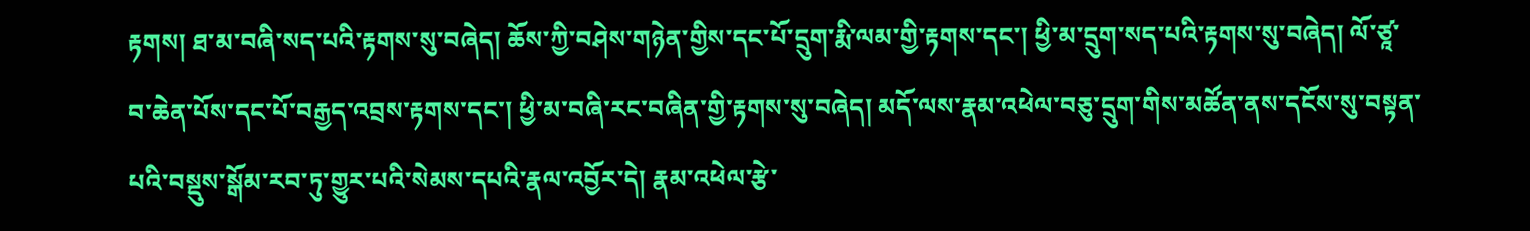རྟགས། ཐ་མ་བཞི་སད་པའི་རྟགས་སུ་བཞེད། ཆོས་ཀྱི་བཤེས་གཉེན་གྱིས་དང་པོ་དྲུག་རྨི་ལམ་གྱི་རྟགས་དང་། ཕྱི་མ་དྲུག་སད་པའི་རྟགས་སུ་བཞེད། ལོ་ཙཱ་བ་ཆེན་པོས་དང་པོ་བརྒྱད་འབྲས་རྟགས་དང་། ཕྱི་མ་བཞི་རང་བཞིན་གྱི་རྟགས་སུ་བཞེད། མདོ་ལས་རྣམ་འཕེལ་བཅུ་དྲུག་གིས་མཚོན་ནས་དངོས་སུ་བསྟན་པའི་བསྡུས་སྒོམ་རབ་ཏུ་གྱུར་པའི་སེམས་དཔའི་རྣལ་འབྱོར་དེ། རྣམ་འཕེལ་རྩེ་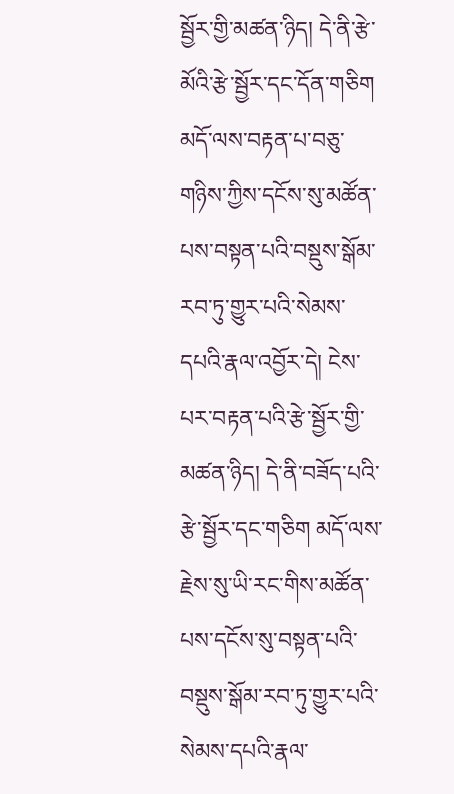སྦྱོར་གྱི་མཚན་ཉིད། དེ་ནི་རྩེ་མོའི་རྩེ་སྦྱོར་དང་དོན་གཅིག མདོ་ལས་བརྟན་པ་བཅུ་གཉིས་ཀྱིས་དངོས་སུ་མཚོན་པས་བསྟན་པའི་བསྡུས་སྒོམ་རབ་ཏུ་གྱུར་པའི་སེམས་དཔའི་རྣལ་འབྱོར་དེ། ངེས་པར་བརྟན་པའི་རྩེ་སྦྱོར་གྱི་མཚན་ཉིད། དེ་ནི་བཟོད་པའི་རྩེ་སྦྱོར་དང་གཅིག མདོ་ལས་རྗེས་སུ་ཡི་རང་གིས་མཚོན་པས་དངོས་སུ་བསྟན་པའི་བསྡུས་སྒོམ་རབ་ཏུ་གྱུར་པའི་སེམས་དཔའི་རྣལ་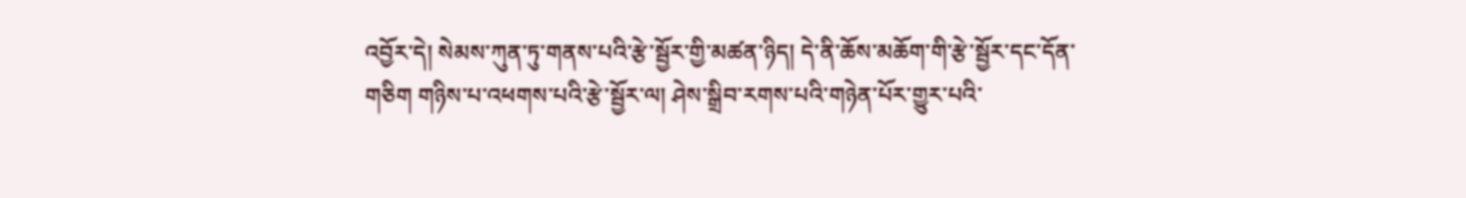འབྱོར་དེ། སེམས་ཀུན་ཏུ་གནས་པའི་རྩེ་སྦྱོར་གྱི་མཚན་ཉིད། དེ་ནི་ཆོས་མཆོག་གི་རྩེ་སྦྱོར་དང་དོན་གཅིག གཉིས་པ་འཕགས་པའི་རྩེ་སྦྱོར་ལ། ཤེས་སྒྲིབ་རགས་པའི་གཉེན་པོར་གྱུར་པའི་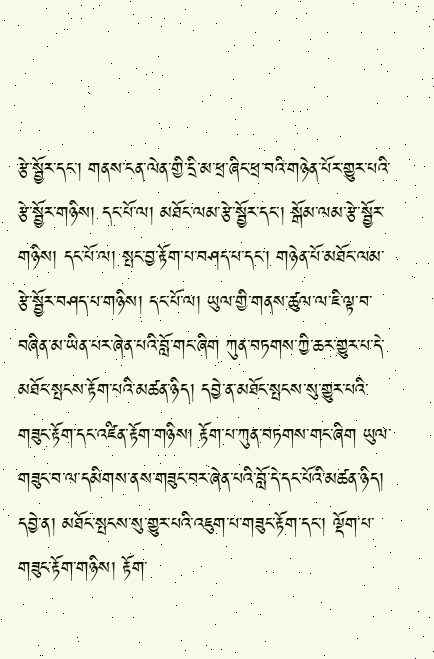རྩེ་སྦྱོར་དང་། གནས་ངན་ལེན་གྱི་དྲི་མ་ཕྲ་ཞིང་ཕྲ་བའི་གཉེན་པོར་གྱུར་པའི་རྩེ་སྦྱོར་གཉིས། དང་པོ་ལ། མཐོང་ལམ་རྩེ་སྦྱོར་དང་། སྒོམ་ལམ་རྩེ་སྦྱོར་གཉིས། དང་པོ་ལ། སྤང་བྱ་རྟོག་པ་བཤད་པ་དང་། གཉེན་པོ་མཐོང་ལམ་རྩེ་སྦྱོར་བཤད་པ་གཉིས། དང་པོ་ལ། ཡུལ་གྱི་གནས་ཚུལ་ལ་ཇི་ལྟ་བ་བཞིན་མ་ཡིན་པར་ཞེན་པའི་བློ་གང་ཞིག ཀུན་བཏགས་ཀྱི་ཆར་གྱུར་པ་དེ་མཐོང་སྤངས་རྟོག་པའི་མཚན་ཉིད། དབྱེ་ན་མཐོང་སྤངས་སུ་གྱུར་པའི་གཟུང་རྟོག་དང་འཛིན་རྟོག་གཉིས། རྟོག་པ་ཀུན་བཏགས་གང་ཞིག ཡུལ་གཟུང་བ་ལ་དམིགས་ནས་གཟུང་བར་ཞེན་པའི་བློ་དེ་དང་པོའི་མཚན་ཉིད། དབྱེ་ན། མཐོང་སྤངས་སུ་གྱུར་པའི་འཇུག་པ་གཟུང་རྟོག་དང་། ལྡོག་པ་གཟུང་རྟོག་གཉིས། རྟོག་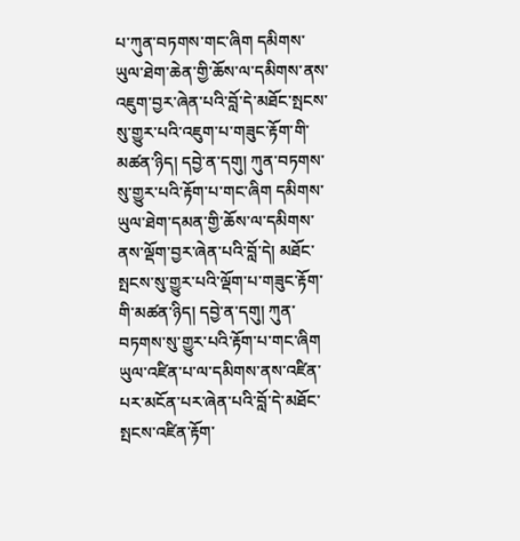པ་ཀུན་བཏགས་གང་ཞིག དམིགས་ཡུལ་ཐེག་ཆེན་གྱི་ཆོས་ལ་དམིགས་ནས་འཇུག་བྱར་ཞེན་པའི་བློ་དེ་མཐོང་སྤངས་སུ་གྱུར་པའི་འཇུག་པ་གཟུང་རྟོག་གི་མཚན་ཉིད། དབྱེ་ན་དགུ། ཀུན་བཏགས་སུ་གྱུར་པའི་རྟོག་པ་གང་ཞིག དམིགས་ཡུལ་ཐེག་དམན་གྱི་ཆོས་ལ་དམིགས་ནས་ལྡོག་བྱར་ཞེན་པའི་བློ་དེ། མཐོང་སྤངས་སུ་གྱུར་པའི་ལྡོག་པ་གཟུང་རྟོག་གི་མཚན་ཉིད། དབྱེ་ན་དགུ། ཀུན་བཏགས་སུ་གྱུར་པའི་རྟོག་པ་གང་ཞིག ཡུལ་འཛིན་པ་ལ་དམིགས་ནས་འཛིན་པར་མངོན་པར་ཞེན་པའི་བློ་དེ་མཐོང་སྤངས་འཛིན་རྟོག་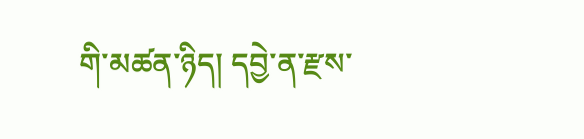གི་མཚན་ཉིད། དབྱེ་ན་རྫས་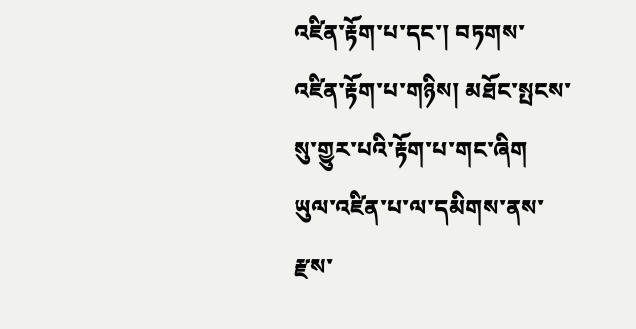འཛིན་རྟོག་པ་དང་། བཏགས་འཛིན་རྟོག་པ་གཉིས། མཐོང་སྤངས་སུ་གྱུར་པའི་རྟོག་པ་གང་ཞིག ཡུལ་འཛིན་པ་ལ་དམིགས་ནས་རྫས་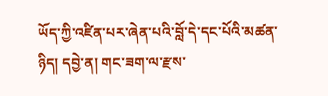ཡོད་ཀྱི་འཛིན་པར་ཞེན་པའི་བློ་དེ་དང་པོའི་མཚན་ཉིད། དབྱེ་ན། གང་ཟག་ལ་རྫས་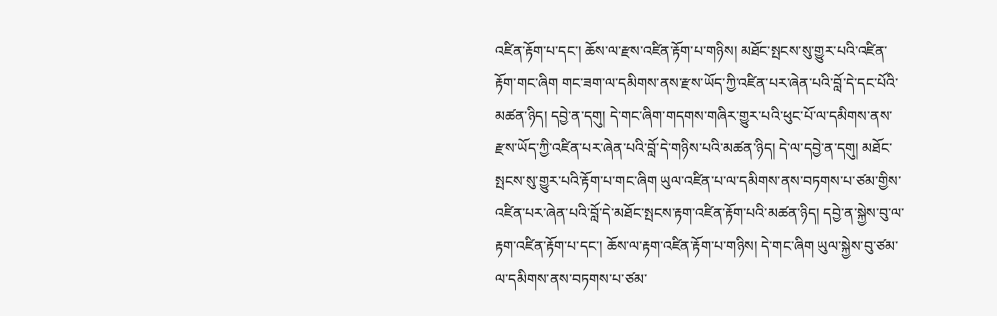འཛིན་རྟོག་པ་དང་། ཆོས་ལ་རྫས་འཛིན་རྟོག་པ་གཉིས། མཐོང་སྤངས་སུ་གྱུར་པའི་འཛིན་རྟོག་གང་ཞིག གང་ཟག་ལ་དམིགས་ནས་རྫས་ཡོད་ཀྱི་འཛིན་པར་ཞེན་པའི་བློ་དེ་དང་པོའི་མཚན་ཉིད། དབྱེ་ན་དགུ། དེ་གང་ཞིག་གདགས་གཞིར་གྱུར་པའི་ཕུང་པོ་ལ་དམིགས་ནས་རྫས་ཡོད་ཀྱི་འཛིན་པར་ཞེན་པའི་བློ་དེ་གཉིས་པའི་མཚན་ཉིད། དེ་ལ་དབྱེ་ན་དགུ། མཐོང་སྤངས་སུ་གྱུར་པའི་རྟོག་པ་གང་ཞིག ཡུལ་འཛིན་པ་ལ་དམིགས་ནས་བཏགས་པ་ཙམ་གྱིས་འཛིན་པར་ཞེན་པའི་བློ་དེ་མཐོང་སྤངས་རྟག་འཛིན་རྟོག་པའི་མཚན་ཉིད། དབྱེ་ན་སྐྱེས་བུ་ལ་རྟག་འཛིན་རྟོག་པ་དང་། ཆོས་ལ་རྟག་འཛིན་རྟོག་པ་གཉིས། དེ་གང་ཞིག ཡུལ་སྐྱེས་བུ་ཙམ་ལ་དམིགས་ནས་བཏགས་པ་ཙམ་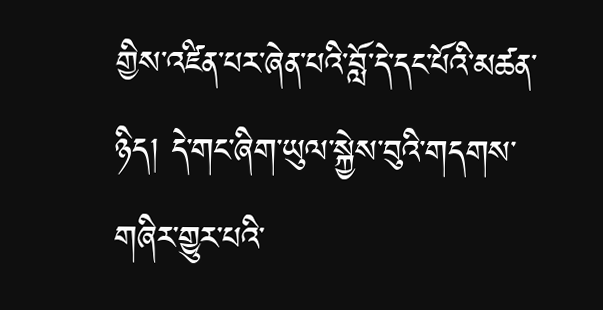གྱིས་འཛིན་པར་ཞེན་པའི་བློ་དེ་དང་པོའི་མཚན་ཉིད། དེ་གང་ཞིག་ཡུལ་སྐྱེས་བུའི་གདགས་གཞིར་གྱུར་པའི་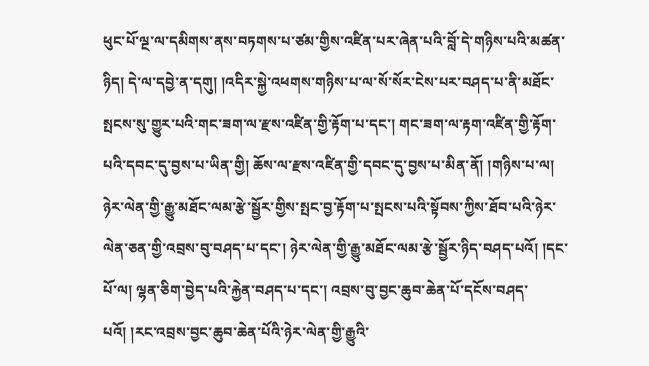ཕུང་པོ་ལྔ་ལ་དམིགས་ནས་བཏགས་པ་ཙམ་གྱིས་འཛིན་པར་ཞེན་པའི་བློ་དེ་གཉིས་པའི་མཚན་ཉིད། དེ་ལ་དབྱེ་ན་དགུ། །འདིར་སྐྱེ་འཕགས་གཉིས་པ་ལ་སོ་སོར་ངེས་པར་བཤད་པ་ནི་མཐོང་སྤངས་སུ་གྱུར་པའི་གང་ཟག་ལ་རྫས་འཛིན་གྱི་རྟོག་པ་དང་། གང་ཟག་ལ་རྟག་འཛིན་གྱི་རྟོག་པའི་དབང་དུ་བྱས་པ་ཡིན་གྱི། ཆོས་ལ་རྫས་འཛིན་གྱི་དབང་དུ་བྱས་པ་མིན་ནོ། །གཉིས་པ་ལ། ཉེར་ལེན་གྱི་རྒྱུ་མཐོང་ལམ་རྩེ་སྦྱོར་གྱིས་སྤང་བྱ་རྟོག་པ་སྤངས་པའི་སྟོབས་ཀྱིས་ཐོབ་པའི་ཉེར་ལེན་ཅན་གྱི་འབྲས་བུ་བཤད་པ་དང་། ཉེར་ལེན་གྱི་རྒྱུ་མཐོང་ལམ་རྩེ་སྦྱོར་ཉིད་བཤད་པའོ། །དང་པོ་ལ། ལྷན་ཅིག་བྱེད་པའི་རྐྱེན་བཤད་པ་དང་། འབྲས་བུ་བྱང་ཆུབ་ཆེན་པོ་དངོས་བཤད་པའོ། །རང་འབྲས་བྱང་ཆུབ་ཆེན་པོའི་ཉེར་ལེན་གྱི་རྒྱུའི་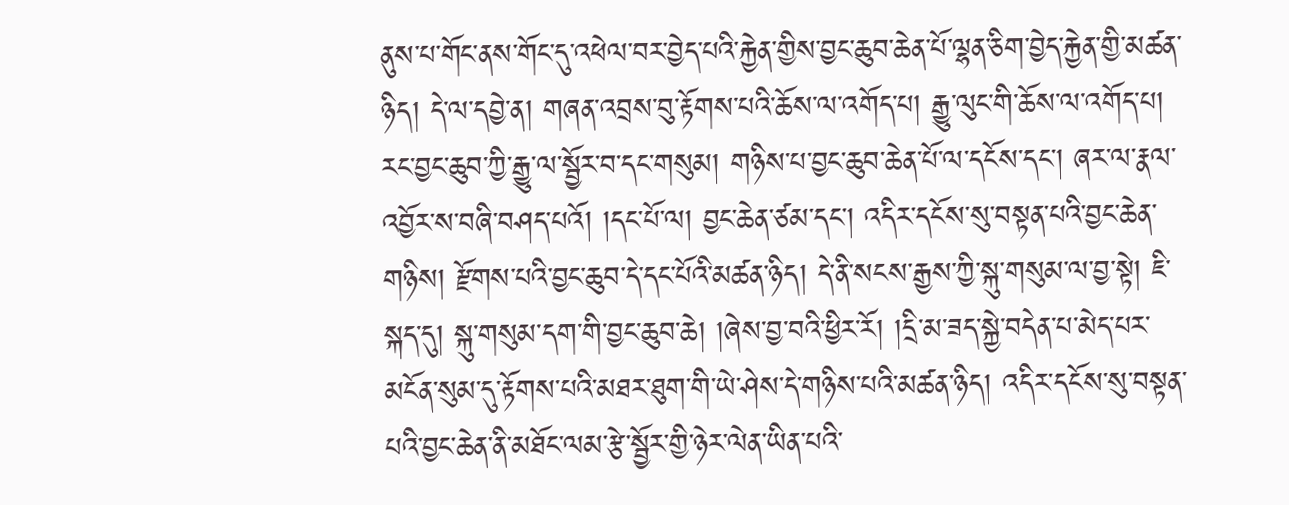ནུས་པ་གོང་ནས་གོང་དུ་འཕེལ་བར་བྱེད་པའི་རྐྱེན་གྱིས་བྱང་ཆུབ་ཆེན་པོ་ལྷན་ཅིག་བྱེད་རྐྱེན་གྱི་མཚན་ཉིད། དེ་ལ་དབྱེ་ན། གཞན་འབྲས་བུ་རྟོགས་པའི་ཆོས་ལ་འགོད་པ། རྒྱུ་ལུང་གི་ཆོས་ལ་འགོད་པ། རང་བྱང་ཆུབ་ཀྱི་རྒྱུ་ལ་སྦྱོར་བ་དང་གསུམ། གཉིས་པ་བྱང་ཆུབ་ཆེན་པོ་ལ་དངོས་དང་། ཞར་ལ་རྣལ་འབྱོར་ས་བཞི་བཤད་པའོ། །དང་པོ་ལ། བྱང་ཆེན་ཙམ་དང་། འདིར་དངོས་སུ་བསྟན་པའི་བྱང་ཆེན་གཉིས། རྫོགས་པའི་བྱང་ཆུབ་དེ་དང་པོའི་མཚན་ཉིད། དེ་ནི་སངས་རྒྱས་ཀྱི་སྐུ་གསུམ་ལ་བྱ་སྟེ། ཇི་སྐད་དུ། སྐུ་གསུམ་དག་གི་བྱང་ཆུབ་ཆེ། །ཞེས་བྱ་བའི་ཕྱིར་རོ། །དྲི་མ་ཟད་སྐྱེ་བདེན་པ་མེད་པར་མངོན་སུམ་དུ་རྟོགས་པའི་མཐར་ཐུག་གི་ཡེ་ཤེས་དེ་གཉིས་པའི་མཚན་ཉིད། འདིར་དངོས་སུ་བསྟན་པའི་བྱང་ཆེན་ནི་མཐོང་ལམ་རྩེ་སྦྱོར་གྱི་ཉེར་ལེན་ཡིན་པའི་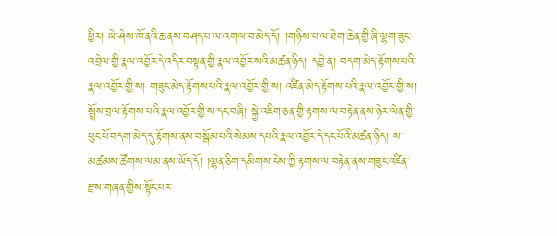ཕྱིར། ཡེ་ཤེས་ཁོ་ནའི་ཆ་ནས་བཤད་པ་ལ་འགལ་བ་མེད་དོ། །གཉིས་པ་ལ་ཐེག་ཆེན་གྱི་ཞི་ལྷག་ཟུང་འབྲེལ་གྱི་རྣལ་འབྱོར་དེ་འདིར་བསྟན་གྱི་རྣལ་འབྱོར་སའི་མཚན་ཉིད། དབྱེ་ན། བདག་མེད་རྟོགས་པའི་རྣལ་འབྱོར་གྱི་ས། གཟུང་མེད་རྟོགས་པའི་རྣལ་འབྱོར་གྱི་ས། འཛིན་མེད་རྟོགས་པའི་རྣལ་འབྱོར་གྱི་ས། སྤྲོས་བྲལ་རྟོགས་པའི་རྣལ་འབྱོར་གྱི་ས་དང་བཞི། སྐྱེ་འཇིག་ཅན་གྱི་རྟགས་ལ་བརྟེན་ནས་ཉེར་ལེན་གྱི་ཕུང་པོ་བདག་མེད་དུ་རྟོགས་ནས་བསྒོམ་པའི་སེམས་དཔའི་རྣལ་འབྱོར་དེ་དང་པོའི་མཚན་ཉིད། ས་མཚམས་ཚོགས་ལམ་ནས་ཡོད་དོ། །ལྷན་ཅིག་དམིགས་ངེས་ཀྱི་རྟགས་ལ་བརྟེན་ནས་གཟུང་འཛིན་རྫས་གཞན་གྱིས་སྟོང་པར་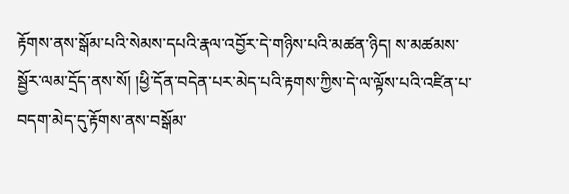རྟོགས་ནས་སྒོམ་པའི་སེམས་དཔའི་རྣལ་འབྱོར་དེ་གཉིས་པའི་མཚན་ཉིད། ས་མཚམས་སྦྱོར་ལམ་དྲོད་ནས་སོ། །ཕྱི་དོན་བདེན་པར་མེད་པའི་རྟགས་ཀྱིས་དེ་ལ་ལྟོས་པའི་འཛིན་པ་བདག་མེད་དུ་རྟོགས་ནས་བསྒོམ་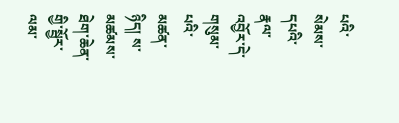པའི་སེམས་དཔའི་རྣལ་འབྱོར་དེ་གསུམ་པའི་མཚན་ཉིད། ས་མཚམས་ཐེག་ཆེན་གྱི་སྦྱོར་ལམ་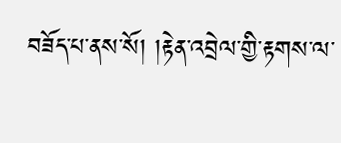བཟོད་པ་ནས་སོ། །རྟེན་འབྲེལ་གྱི་རྟགས་ལ་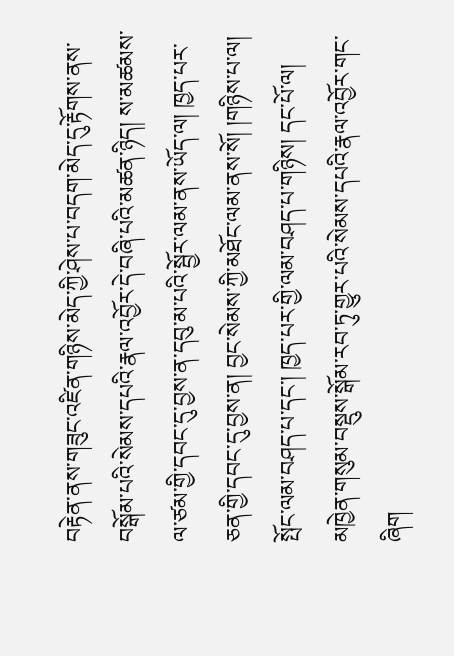བརྟེན་ནས་གཟུང་འཛིན་གཉིས་མེད་ཀྱི་ཤེས་པ་བདག་མེད་དུ་རྟོགས་ནས་བསྒོམ་པའི་སེམས་དཔའི་རྣལ་འབྱོར་དེ་བཞི་པའི་མཚན་ཉིད། ས་མཚམས་ལ་ཙམ་གྱི་དབང་དུ་བྱས་ན་དབུ་མ་པའི་སྦྱོར་ལམ་ནས་ཡོད་ལ། ཁྱད་པར་ཅན་གྱི་དབང་དུ་བྱས་ན། བྱང་སེམས་ཀྱི་མཐོང་ལམ་ནས་སོ། །གཉིས་པ་ལ། སྤོང་ལམ་བཤད་པ་དང་། ཁྱད་པར་གྱི་ལམ་བཤད་པ་གཉིས། དང་པོ་ལ། མཁྱེན་གསུམ་བསྡུས་སྒོམ་རབ་ཏུ་གྱུར་པའི་སེམས་དཔའི་རྣལ་འབྱོར་གང་ཞིག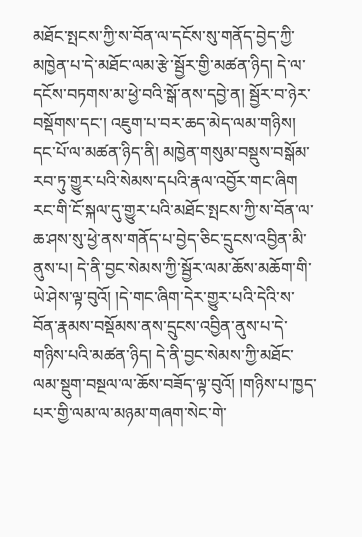མཐོང་སྤངས་ཀྱི་ས་བོན་ལ་དངོས་སུ་གནོད་བྱེད་ཀྱི་མཁྱེན་པ་དེ་མཐོང་ལམ་རྩེ་སྦྱོར་གྱི་མཚན་ཉིད། དེ་ལ་དངོས་བཏགས་མ་ཕྱེ་བའི་སྒོ་ནས་དབྱེ་ན། སྦྱོར་བ་ཉེར་བསྡོགས་དང་། འཇུག་པ་བར་ཆད་མེད་ལམ་གཉིས། དང་པོ་ལ་མཚན་ཉིད་ནི། མཁྱེན་གསུམ་བསྡུས་བསྒོམ་རབ་ཏུ་གྱུར་པའི་སེམས་དཔའི་རྣལ་འབྱོར་གང་ཞིག རང་གི་ངོ་སྐལ་དུ་གྱུར་པའི་མཐོང་སྤངས་ཀྱི་ས་བོན་ལ་ཆ་ཤས་སུ་ཕྱེ་ནས་གནོད་པ་བྱེད་ཅིང་དྲུངས་འབྱིན་མི་ནུས་པ། དེ་ནི་བྱང་སེམས་ཀྱི་སྦྱོར་ལམ་ཆོས་མཆོག་གི་ཡེ་ཤེས་ལྟ་བུའོ། །དེ་གང་ཞིག་དེར་གྱུར་པའི་དེའི་ས་བོན་རྣམས་བསྡོམས་ནས་དྲུངས་འབྱིན་ནུས་པ་དེ་གཉིས་པའི་མཚན་ཉིད། དེ་ནི་བྱང་སེམས་ཀྱི་མཐོང་ལམ་སྡུག་བསྔལ་ལ་ཆོས་བཟོད་ལྟ་བུའོ། །གཉིས་པ་ཁྱད་པར་གྱི་ལམ་ལ་མཉམ་གཞག་སེང་གེ་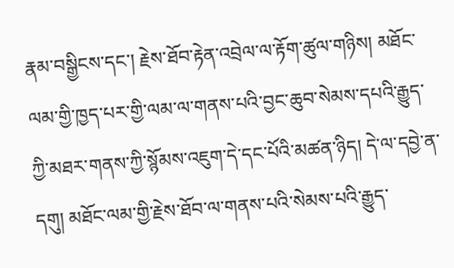རྣམ་བསྒྱིངས་དང་། རྗེས་ཐོབ་རྟེན་འབྲེལ་ལ་རྟོག་ཚུལ་གཉིས། མཐོང་ལམ་གྱི་ཁྱད་པར་གྱི་ལམ་ལ་གནས་པའི་བྱང་ཆུབ་སེམས་དཔའི་རྒྱུད་ཀྱི་མཐར་གནས་ཀྱི་སྙོམས་འཇུག་དེ་དང་པོའི་མཚན་ཉིད། དེ་ལ་དབྱེ་ན་དགུ། མཐོང་ལམ་གྱི་རྗེས་ཐོབ་ལ་གནས་པའི་སེམས་པའི་རྒྱུད་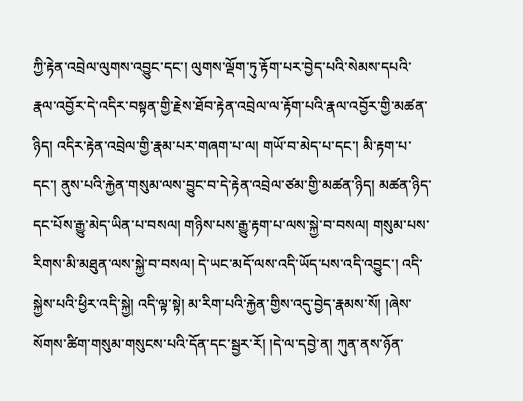ཀྱི་རྟེན་འབྲེལ་ལུགས་འབྱུང་དང་། ལུགས་ལྡོག་ཏུ་རྟོག་པར་བྱེད་པའི་སེམས་དཔའི་རྣལ་འབྱོར་དེ་འདིར་བསྟན་གྱི་རྗེས་ཐོབ་རྟེན་འབྲེལ་ལ་རྟོག་པའི་རྣལ་འབྱོར་གྱི་མཚན་ཉིད། འདིར་རྟེན་འབྲེལ་གྱི་རྣམ་པར་གཞག་པ་ལ། གཡོ་བ་མེད་པ་དང་། མི་རྟག་པ་དང་། ནུས་པའི་རྐྱེན་གསུམ་ལས་བྱུང་བ་དེ་རྟེན་འབྲེལ་ཙམ་གྱི་མཚན་ཉིད། མཚན་ཉིད་དང་པོས་རྒྱུ་མེད་ཡིན་པ་བསལ། གཉིས་པས་རྒྱུ་རྟག་པ་ལས་སྐྱེ་བ་བསལ། གསུམ་པས་རིགས་མི་མཐུན་ལས་སྐྱེ་བ་བསལ། དེ་ཡང་མདོ་ལས་འདི་ཡོད་པས་འདི་འབྱུང་། འདི་སྐྱེས་པའི་ཕྱིར་འདི་སྐྱེ། འདི་ལྟ་སྟེ། མ་རིག་པའི་རྐྱེན་གྱིས་འདུ་བྱེད་རྣམས་སོ། །ཞེས་སོགས་ཚིག་གསུམ་གསུངས་པའི་དོན་དང་སྦྱར་རོ། །དེ་ལ་དབྱེ་ན། ཀུན་ནས་ཉོན་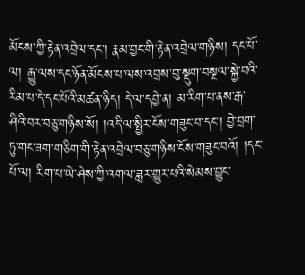མོངས་ཀྱི་རྟེན་འབྲེལ་དང་། རྣམ་བྱང་གི་རྟེན་འབྲེལ་གཉིས། དང་པོ་ལ། རྒྱུ་ལས་དང་ཉོན་མོངས་པ་ལས་འབྲས་བུ་སྡུག་བསྔལ་སྐྱེ་བའི་རིམ་པ་དེ་དང་པོའི་མཚན་ཉིད། དེ་ལ་དབྱེ་ན། མ་རིག་པ་ནས་རྒ་ཤིའི་བར་བཅུ་གཉིས་སོ། །འདི་ལ་སྤྱིར་ངོས་གཟུང་བ་དང་། བྱེ་བྲག་ཏུ་གང་ཟག་གཅིག་གི་རྟེན་འབྲེལ་བཅུ་གཉིས་ངོས་གཟུང་བའོ། །དང་པོ་ལ། རིག་པ་ཡེ་ཤེས་ཀྱི་འགལ་ཟླར་གྱུར་པའི་སེམས་བྱུང་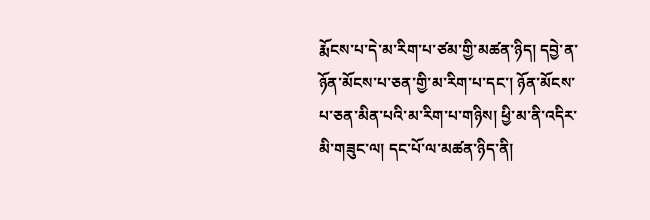རྨོངས་པ་དེ་མ་རིག་པ་ཙམ་གྱི་མཚན་ཉིད། དབྱེ་ན་ཉོན་མོངས་པ་ཅན་གྱི་མ་རིག་པ་དང་། ཉོན་མོངས་པ་ཅན་མིན་པའི་མ་རིག་པ་གཉིས། ཕྱི་མ་ནི་འདིར་མི་གཟུང་ལ། དང་པོ་ལ་མཚན་ཉིད་ནི།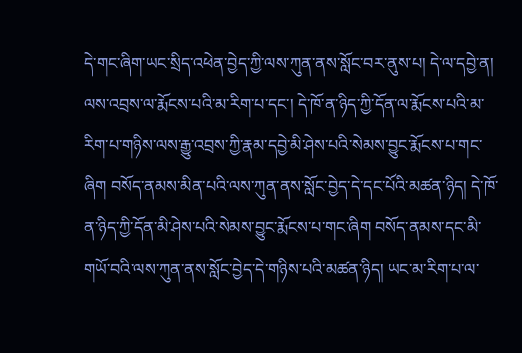དེ་གང་ཞིག་ཡང་སྲིད་འཕེན་བྱེད་ཀྱི་ལས་ཀུན་ནས་སློང་བར་ནུས་པ། དེ་ལ་དབྱེ་ན། ལས་འབྲས་ལ་རྨོངས་པའི་མ་རིག་པ་དང་། དེ་ཁོ་ན་ཉིད་ཀྱི་དོན་ལ་རྨོངས་པའི་མ་རིག་པ་གཉིས་ལས་རྒྱུ་འབྲས་ཀྱི་རྣམ་དབྱེ་མི་ཤེས་པའི་སེམས་བྱུང་རྨོངས་པ་གང་ཞིག བསོད་ནམས་མིན་པའི་ལས་ཀུན་ནས་སློང་བྱེད་དེ་དང་པོའི་མཚན་ཉིད། དེ་ཁོ་ན་ཉིད་ཀྱི་དོན་མི་ཤེས་པའི་སེམས་བྱུང་རྨོངས་པ་གང་ཞིག བསོད་ནམས་དང་མི་གཡོ་བའི་ལས་ཀུན་ནས་སློང་བྱེད་དེ་གཉིས་པའི་མཚན་ཉིད། ཡང་མ་རིག་པ་ལ་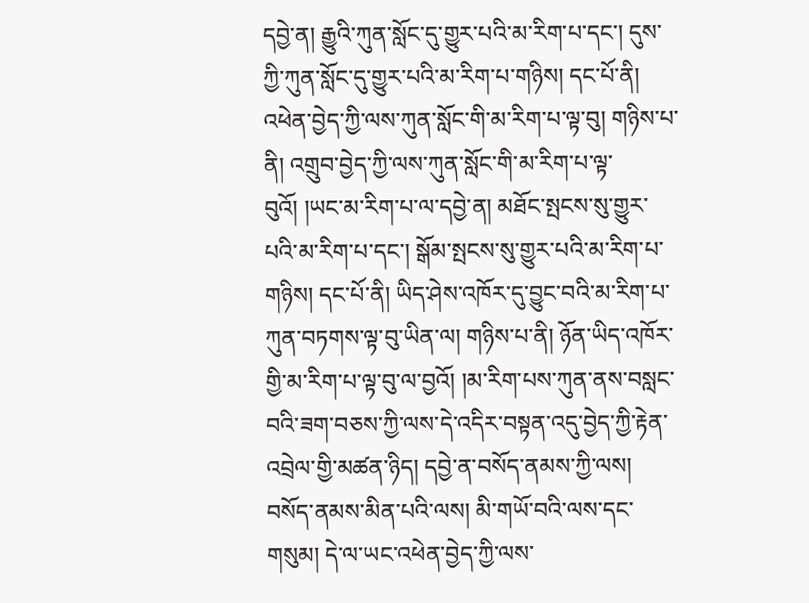དབྱེ་ན། རྒྱུའི་ཀུན་སློང་དུ་གྱུར་པའི་མ་རིག་པ་དང་། དུས་ཀྱི་ཀུན་སློང་དུ་གྱུར་པའི་མ་རིག་པ་གཉིས། དང་པོ་ནི། འཕེན་བྱེད་ཀྱི་ལས་ཀུན་སློང་གི་མ་རིག་པ་ལྟ་བུ། གཉིས་པ་ནི། འགྲུབ་བྱེད་ཀྱི་ལས་ཀུན་སློང་གི་མ་རིག་པ་ལྟ་བུའོ། །ཡང་མ་རིག་པ་ལ་དབྱེ་ན། མཐོང་སྤངས་སུ་གྱུར་པའི་མ་རིག་པ་དང་། སྒོམ་སྤངས་སུ་གྱུར་པའི་མ་རིག་པ་གཉིས། དང་པོ་ནི། ཡིད་ཤེས་འཁོར་དུ་བྱུང་བའི་མ་རིག་པ་ཀུན་བཏགས་ལྟ་བུ་ཡིན་ལ། གཉིས་པ་ནི། ཉོན་ཡིད་འཁོར་གྱི་མ་རིག་པ་ལྟ་བུ་ལ་བྱའོ། །མ་རིག་པས་ཀུན་ནས་བསླང་བའི་ཟག་བཅས་ཀྱི་ལས་དེ་འདིར་བསྟན་འདུ་བྱེད་ཀྱི་རྟེན་འབྲེལ་གྱི་མཚན་ཉིད། དབྱེ་ན་བསོད་ནམས་ཀྱི་ལས། བསོད་ནམས་མིན་པའི་ལས། མི་གཡོ་བའི་ལས་དང་གསུམ། དེ་ལ་ཡང་འཕེན་བྱེད་ཀྱི་ལས་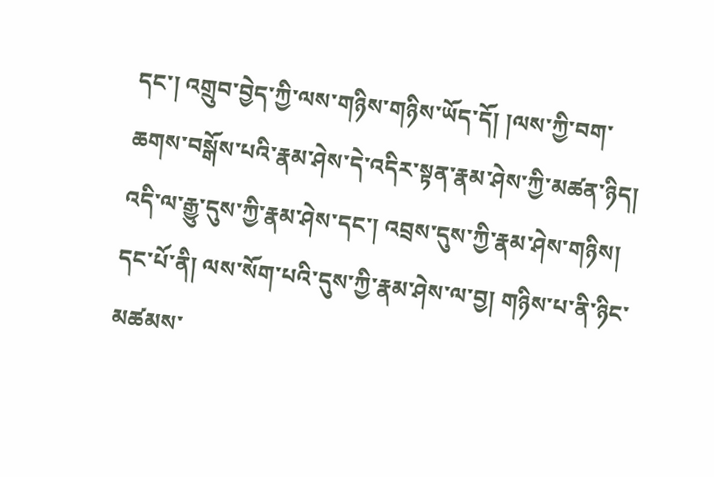དང་། འགྲུབ་བྱེད་ཀྱི་ལས་གཉིས་གཉིས་ཡོད་དོ། །ལས་ཀྱི་བག་ཆགས་བསྒོས་པའི་རྣམ་ཤེས་དེ་འདིར་སྟན་རྣམ་ཤེས་ཀྱི་མཚན་ཉིད། འདི་ལ་རྒྱུ་དུས་ཀྱི་རྣམ་ཤེས་དང་། འབྲས་དུས་ཀྱི་རྣམ་ཤེས་གཉིས། དང་པོ་ནི། ལས་སོག་པའི་དུས་ཀྱི་རྣམ་ཤེས་ལ་བྱ། གཉིས་པ་ནི་ཉིང་མཚམས་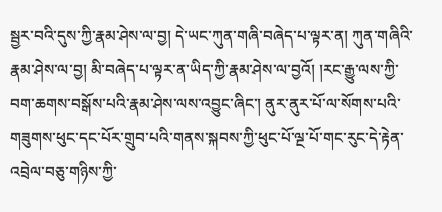སྦྱར་བའི་དུས་ཀྱི་རྣམ་ཤེས་ལ་བྱ། དེ་ཡང་ཀུན་གཞི་བཞེད་པ་ལྟར་ན། ཀུན་གཞིའི་རྣམ་ཤེས་ལ་བྱ། མི་བཞེད་པ་ལྟར་ན་ཡིད་ཀྱི་རྣམ་ཤེས་ལ་བྱའོ། །རང་རྒྱུ་ལས་ཀྱི་བག་ཆགས་བསྒོས་པའི་རྣམ་ཤེས་ལས་འབྱུང་ཞིང་། ནུར་ནུར་པོ་ལ་སོགས་པའི་གཟུགས་ཕུང་དང་པོར་གྲུབ་པའི་གནས་སྐབས་ཀྱི་ཕུང་པོ་ལྔ་པོ་གང་རུང་དེ་རྟེན་འབྲེལ་བཅུ་གཉིས་ཀྱི་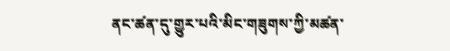ནང་ཚན་དུ་གྱུར་པའི་མིང་གཟུགས་ཀྱི་མཚན་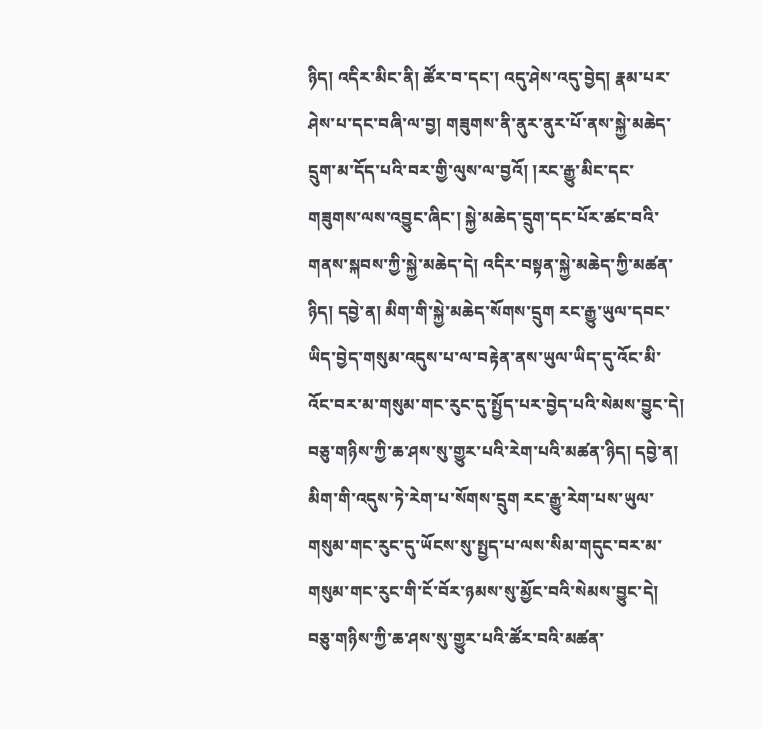ཉིད། འདིར་མིང་ནི། ཚོར་བ་དང་། འདུ་ཤེས་འདུ་བྱེད། རྣམ་པར་ཤེས་པ་དང་བཞི་ལ་བྱ། གཟུགས་ནི་ནུར་ནུར་པོ་ནས་སྐྱེ་མཆེད་དྲུག་མ་དོད་པའི་བར་གྱི་ལུས་ལ་བྱའོ། །རང་རྒྱུ་མིང་དང་གཟུགས་ལས་འབྱུང་ཞིང་། སྐྱེ་མཆེད་དྲུག་དང་པོར་ཚང་བའི་གནས་སྐབས་ཀྱི་སྐྱེ་མཆེད་དེ། འདིར་བསྟན་སྐྱེ་མཆེད་ཀྱི་མཚན་ཉིད། དབྱེ་ན། མིག་གི་སྐྱེ་མཆེད་སོགས་དྲུག རང་རྒྱུ་ཡུལ་དབང་ཡིད་བྱེད་གསུམ་འདུས་པ་ལ་བརྟེན་ནས་ཡུལ་ཡིད་དུ་འོང་མི་འོང་བར་མ་གསུམ་གང་རུང་དུ་སྤྱོད་པར་བྱེད་པའི་སེམས་བྱུང་དེ། བཅུ་གཉིས་ཀྱི་ཆ་ཤས་སུ་གྱུར་པའི་རེག་པའི་མཚན་ཉིད། དབྱེ་ན། མིག་གི་འདུས་ཏེ་རེག་པ་སོགས་དྲུག རང་རྒྱུ་རེག་པས་ཡུལ་གསུམ་གང་རུང་དུ་ཡོངས་སུ་སྤྱད་པ་ལས་སིམ་གདུང་བར་མ་གསུམ་གང་རུང་གི་ངོ་བོར་ཉམས་སུ་མྱོང་བའི་སེམས་བྱུང་དེ། བཅུ་གཉིས་ཀྱི་ཆ་ཤས་སུ་གྱུར་པའི་ཚོར་བའི་མཚན་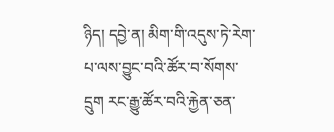ཉིད། དབྱེ་ན། མིག་གི་འདུས་ཏེ་རེག་པ་ལས་བྱུང་བའི་ཚོར་བ་སོགས་དྲུག རང་རྒྱུ་ཚོར་བའི་རྐྱེན་ཅན་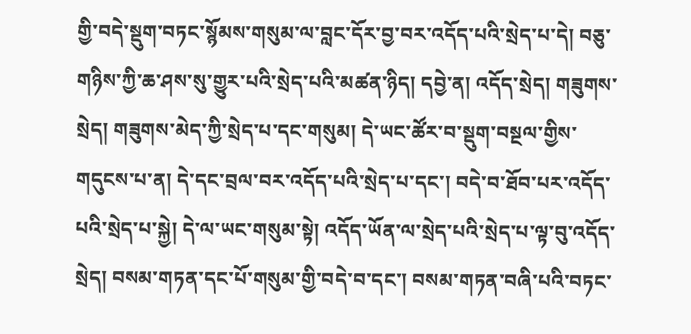གྱི་བདེ་སྡུག་བཏང་སྙོམས་གསུམ་ལ་བླང་དོར་བྱ་བར་འདོད་པའི་སྲེད་པ་དེ། བཅུ་གཉིས་ཀྱི་ཆ་ཤས་སུ་གྱུར་པའི་སྲེད་པའི་མཚན་ཉིད། དབྱེ་ན། འདོད་སྲེད། གཟུགས་སྲེད། གཟུགས་མེད་ཀྱི་སྲེད་པ་དང་གསུམ། དེ་ཡང་ཚོར་བ་སྡུག་བསྔལ་གྱིས་གདུངས་པ་ན། དེ་དང་བྲལ་བར་འདོད་པའི་སྲེད་པ་དང་། བདེ་བ་ཐོབ་པར་འདོད་པའི་སྲེད་པ་སྐྱེ། དེ་ལ་ཡང་གསུམ་སྟེ། འདོད་ཡོན་ལ་སྲེད་པའི་སྲེད་པ་ལྟ་བུ་འདོད་སྲེད། བསམ་གཏན་དང་པོ་གསུམ་གྱི་བདེ་བ་དང་། བསམ་གཏན་བཞི་པའི་བཏང་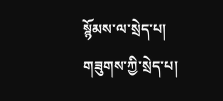སྙོམས་ལ་སྲེད་པ། གཟུགས་ཀྱི་སྲེད་པ།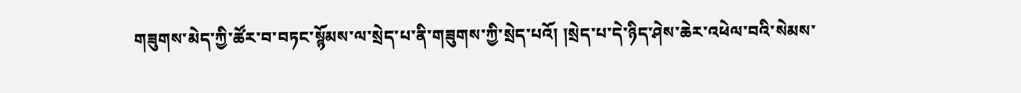གཟུགས་མེད་ཀྱི་ཚོར་བ་བཏང་སྙོམས་ལ་སྲེད་པ་ནི་གཟུགས་ཀྱི་སྲེད་པའོ། །སྲེད་པ་དེ་ཉིད་ཤེས་ཆེར་འཕེལ་བའི་སེམས་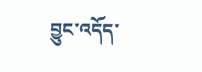བྱུང་འདོད་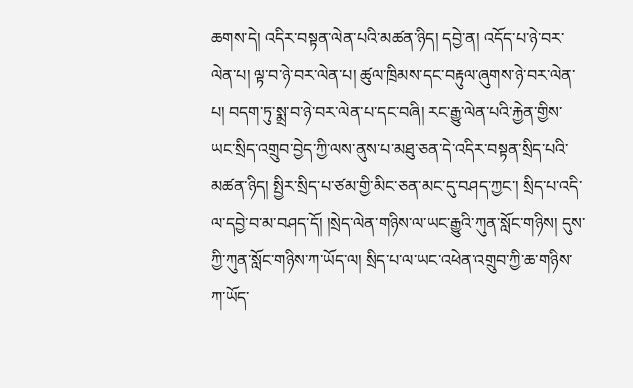ཆགས་དེ། འདིར་བསྟན་ལེན་པའི་མཚན་ཉིད། དབྱེ་ན། འདོད་པ་ཉེ་བར་ལེན་པ། ལྟ་བ་ཉེ་བར་ལེན་པ། ཚུལ་ཁྲིམས་དང་བརྟུལ་ཞུགས་ཉེ་བར་ལེན་པ། བདག་ཏུ་སྨྲ་བ་ཉེ་བར་ལེན་པ་དང་བཞི། རང་རྒྱུ་ལེན་པའི་རྐྱེན་གྱིས་ཡང་སྲིད་འགྲུབ་བྱེད་ཀྱི་ལས་ནུས་པ་མཐུ་ཅན་དེ་འདིར་བསྟན་སྲིད་པའི་མཚན་ཉིད། སྤྱིར་སྲིད་པ་ཙམ་གྱི་མིང་ཅན་མང་དུ་བཤད་ཀྱང་། སྲིད་པ་འདི་ལ་དབྱེ་བ་མ་བཤད་དོ། །སྲེད་ལེན་གཉིས་ལ་ཡང་རྒྱུའི་ཀུན་སློང་གཉིས། དུས་ཀྱི་ཀུན་སློང་གཉིས་ཀ་ཡོད་ལ། སྲིད་པ་ལ་ཡང་འཕེན་འགྲུབ་ཀྱི་ཆ་གཉིས་ཀ་ཡོད་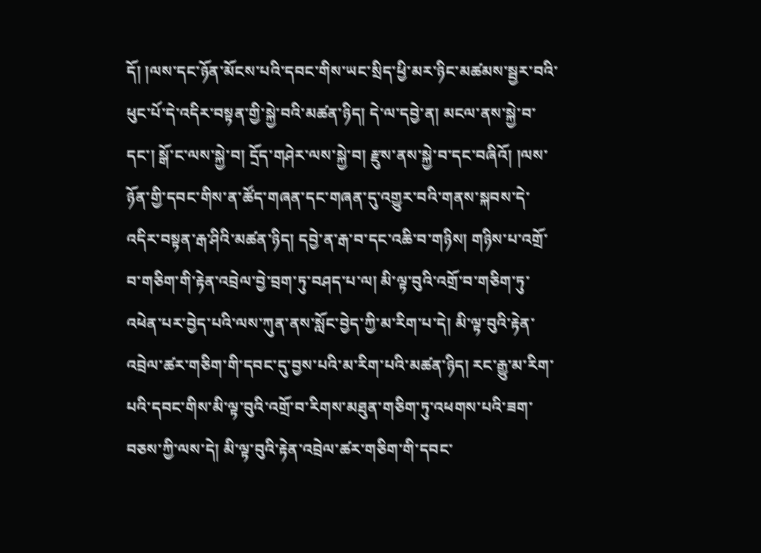དོ། །ལས་དང་ཉོན་མོངས་པའི་དབང་གིས་ཡང་སྲིད་ཕྱི་མར་ཉིང་མཚམས་སྦྱར་བའི་ཕུང་པོ་དེ་འདིར་བསྟན་གྱི་སྐྱེ་བའི་མཚན་ཉིད། དེ་ལ་དབྱེ་ན། མངལ་ནས་སྐྱེ་བ་དང་། སྒོ་ང་ལས་སྐྱེ་བ། དྲོད་གཤེར་ལས་སྐྱེ་བ། རྫུས་ནས་སྐྱེ་བ་དང་བཞིའོ། །ལས་ཉོན་གྱི་དབང་གིས་ན་ཚོད་གཞན་དང་གཞན་དུ་འགྱུར་བའི་གནས་སྐབས་དེ་འདིར་བསྟན་རྒ་ཤིའི་མཚན་ཉིད། དབྱེ་ན་རྒ་བ་དང་འཆི་བ་གཉིས། གཉིས་པ་འགྲོ་བ་གཅིག་གི་རྟེན་འབྲེལ་བྱེ་བྲག་ཏུ་བཤད་པ་ལ། མི་ལྟ་བུའི་འགྲོ་བ་གཅིག་ཏུ་འཕེན་པར་བྱེད་པའི་ལས་ཀུན་ནས་སློང་བྱེད་ཀྱི་མ་རིག་པ་དེ། མི་ལྟ་བུའི་རྟེན་འབྲེལ་ཚར་གཅིག་གི་དབང་དུ་བྱས་པའི་མ་རིག་པའི་མཚན་ཉིད། རང་རྒྱུ་མ་རིག་པའི་དབང་གིས་མི་ལྟ་བུའི་འགྲོ་བ་རིགས་མཐུན་གཅིག་ཏུ་འཕགས་པའི་ཟག་བཅས་ཀྱི་ལས་དེ། མི་ལྟ་བུའི་རྟེན་འབྲེལ་ཚར་གཅིག་གི་དབང་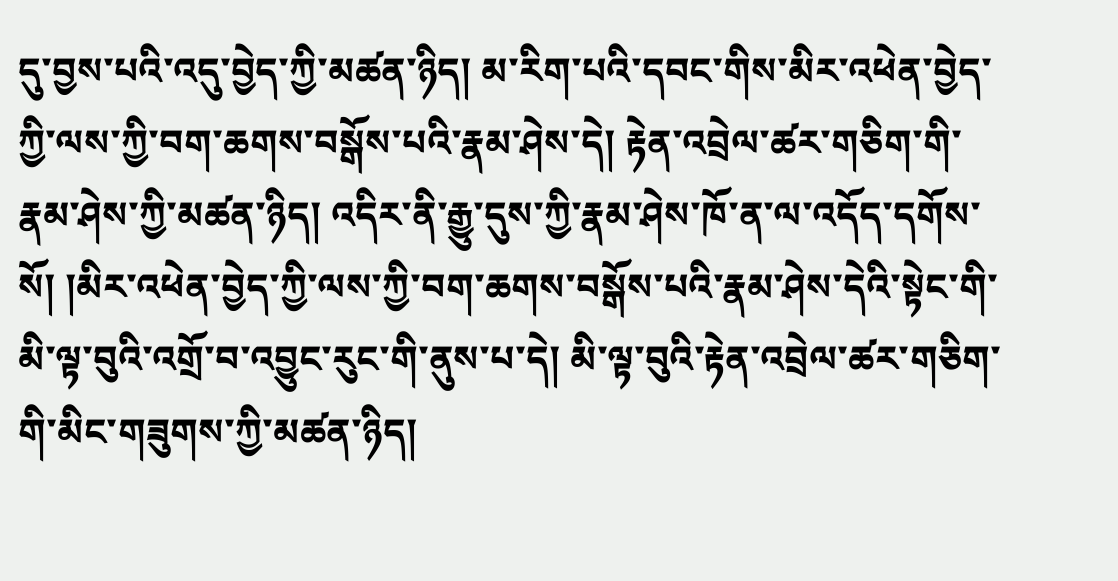དུ་བྱས་པའི་འདུ་བྱེད་ཀྱི་མཚན་ཉིད། མ་རིག་པའི་དབང་གིས་མིར་འཕེན་བྱེད་ཀྱི་ལས་ཀྱི་བག་ཆགས་བསྒོས་པའི་རྣམ་ཤེས་དེ། རྟེན་འབྲེལ་ཚར་གཅིག་གི་རྣམ་ཤེས་ཀྱི་མཚན་ཉིད། འདིར་ནི་རྒྱུ་དུས་ཀྱི་རྣམ་ཤེས་ཁོ་ན་ལ་འདོད་དགོས་སོ། །མིར་འཕེན་བྱེད་ཀྱི་ལས་ཀྱི་བག་ཆགས་བསྒོས་པའི་རྣམ་ཤེས་དེའི་སྟེང་གི་མི་ལྟ་བུའི་འགྲོ་བ་འབྱུང་རུང་གི་ནུས་པ་དེ། མི་ལྟ་བུའི་རྟེན་འབྲེལ་ཚར་གཅིག་གི་མིང་གཟུགས་ཀྱི་མཚན་ཉིད།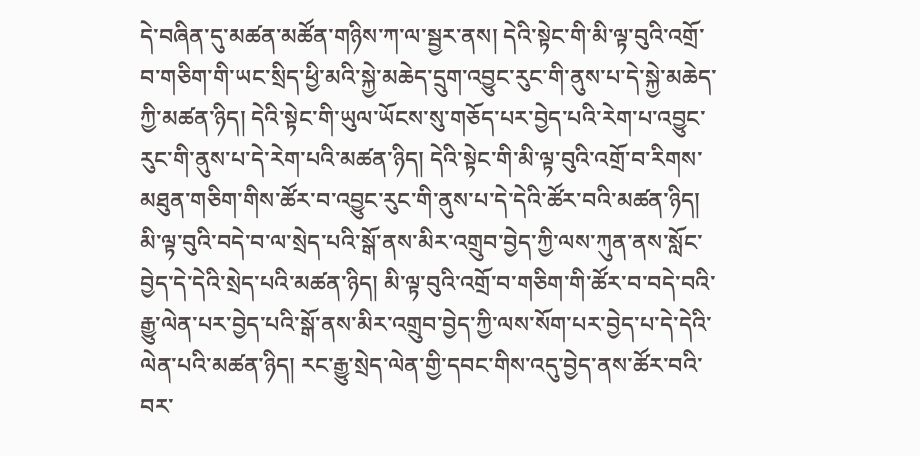དེ་བཞིན་དུ་མཚན་མཚོན་གཉིས་ཀ་ལ་སྦྱར་ནས། དེའི་སྟེང་གི་མི་ལྟ་བུའི་འགྲོ་བ་གཅིག་གི་ཡང་སྲིད་ཕྱི་མའི་སྐྱེ་མཆེད་དྲུག་འབྱུང་རུང་གི་ནུས་པ་དེ་སྐྱེ་མཆེད་ཀྱི་མཚན་ཉིད། དེའི་སྟེང་གི་ཡུལ་ཡོངས་སུ་གཅོད་པར་བྱེད་པའི་རེག་པ་འབྱུང་རུང་གི་ནུས་པ་དེ་རེག་པའི་མཚན་ཉིད། དེའི་སྟེང་གི་མི་ལྟ་བུའི་འགྲོ་བ་རིགས་མཐུན་གཅིག་གིས་ཚོར་བ་འབྱུང་རུང་གི་ནུས་པ་དེ་དེའི་ཚོར་བའི་མཚན་ཉིད། མི་ལྟ་བུའི་བདེ་བ་ལ་སྲེད་པའི་སྒོ་ནས་མིར་འགྲུབ་བྱེད་ཀྱི་ལས་ཀུན་ནས་སློང་བྱེད་དེ་དེའི་སྲེད་པའི་མཚན་ཉིད། མི་ལྟ་བུའི་འགྲོ་བ་གཅིག་གི་ཚོར་བ་བདེ་བའི་རྒྱུ་ལེན་པར་བྱེད་པའི་སྒོ་ནས་མིར་འགྲུབ་བྱེད་ཀྱི་ལས་སོག་པར་བྱེད་པ་དེ་དེའི་ལེན་པའི་མཚན་ཉིད། རང་རྒྱུ་སྲེད་ལེན་གྱི་དབང་གིས་འདུ་བྱེད་ནས་ཚོར་བའི་བར་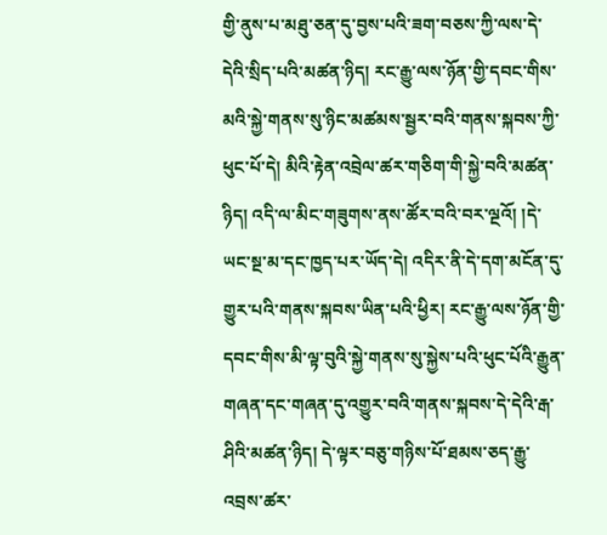གྱི་ནུས་པ་མཐུ་ཅན་དུ་བྱས་པའི་ཟག་བཅས་ཀྱི་ལས་དེ་དེའི་སྲིད་པའི་མཚན་ཉིད། རང་རྒྱུ་ལས་ཉོན་གྱི་དབང་གིས་མའི་སྐྱེ་གནས་སུ་ཉིང་མཚམས་སྦྱར་བའི་གནས་སྐབས་ཀྱི་ཕུང་པོ་དེ། མིའི་རྟེན་འབྲེལ་ཚར་གཅིག་གི་སྐྱེ་བའི་མཚན་ཉིད། འདི་ལ་མིང་གཟུགས་ནས་ཚོར་བའི་བར་ལྔའོ། །དེ་ཡང་སྔ་མ་དང་ཁྱད་པར་ཡོད་དེ། འདིར་ནི་དེ་དག་མངོན་དུ་གྱུར་པའི་གནས་སྐབས་ཡིན་པའི་ཕྱིར། རང་རྒྱུ་ལས་ཉོན་གྱི་དབང་གིས་མི་ལྟ་བུའི་སྐྱེ་གནས་སུ་སྐྱེས་པའི་ཕུང་པོའི་རྒྱུན་གཞན་དང་གཞན་དུ་འགྱུར་བའི་གནས་སྐབས་དེ་དེའི་རྒ་ཤིའི་མཚན་ཉིད། དེ་ལྟར་བཅུ་གཉིས་པོ་ཐམས་ཅད་རྒྱུ་འབྲས་ཚར་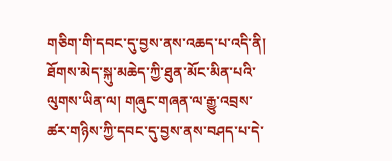གཅིག་གི་དབང་དུ་བྱས་ནས་འཆད་པ་འདི་ནི། ཐོགས་མེད་སྐུ་མཆེད་ཀྱི་ཐུན་མོང་མིན་པའི་ལུགས་ཡིན་ལ། གཞུང་གཞན་ལ་རྒྱུ་འབྲས་ཚར་གཉིས་ཀྱི་དབང་དུ་བྱས་ནས་བཤད་པ་དེ་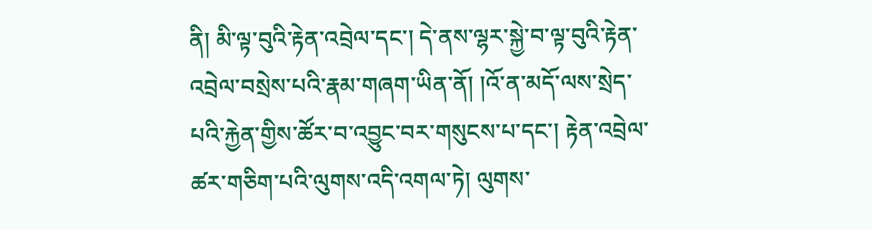ནི། མི་ལྟ་བུའི་རྟེན་འབྲེལ་དང་། དེ་ནས་ལྷར་སྐྱེ་བ་ལྟ་བུའི་རྟེན་འབྲེལ་བསྲེས་པའི་རྣམ་གཞག་ཡིན་ནོ། །འོ་ན་མདོ་ལས་སྲེད་པའི་རྐྱེན་གྱིས་ཚོར་བ་འབྱུང་བར་གསུངས་པ་དང་། རྟེན་འབྲེལ་ཚར་གཅིག་པའི་ལུགས་འདི་འགལ་ཏེ། ལུགས་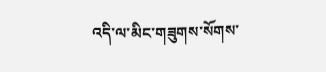འདི་ལ་མིང་གཟུགས་སོགས་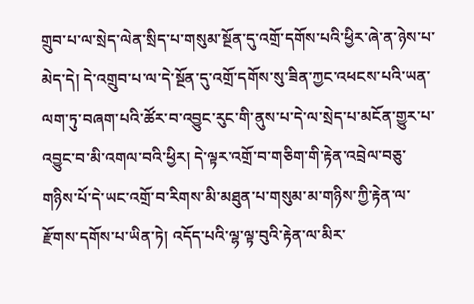གྲུབ་པ་ལ་སྲེད་ལེན་སྲིད་པ་གསུམ་སྔོན་དུ་འགྲོ་དགོས་པའི་ཕྱིར་ཞེ་ན་ཉེས་པ་མེད་དེ། དེ་འགྲུབ་པ་ལ་དེ་སྔོན་དུ་འགྲོ་དགོས་སུ་ཟིན་ཀྱང་འཕངས་པའི་ཡན་ལག་ཏུ་བཞག་པའི་ཚོར་བ་འབྱུང་རུང་གི་ནུས་པ་དེ་ལ་སྲེད་པ་མངོན་གྱུར་པ་འབྱུང་བ་མི་འགལ་བའི་ཕྱིར། དེ་ལྟར་འགྲོ་བ་གཅིག་གི་རྟེན་འབྲེལ་བཅུ་གཉིས་པོ་དེ་ཡང་འགྲོ་བ་རིགས་མི་མཐུན་པ་གསུམ་མ་གཉིས་ཀྱི་རྟེན་ལ་རྫོགས་དགོས་པ་ཡིན་ཏེ། འདོད་པའི་ལྷ་ལྟ་བུའི་རྟེན་ལ་མིར་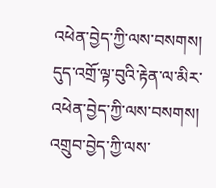འཕེན་བྱེད་ཀྱི་ལས་བསགས། དུད་འགྲོ་ལྟ་བུའི་རྟེན་ལ་མིར་འཕེན་བྱེད་ཀྱི་ལས་བསགས། འགྲུབ་བྱེད་ཀྱི་ལས་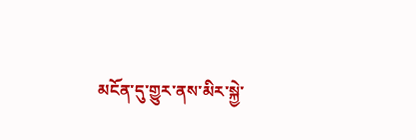མངོན་དུ་གྱུར་ནས་མིར་སྐྱེ་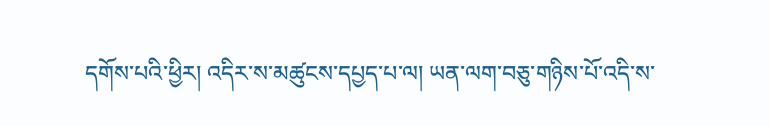དགོས་པའི་ཕྱིར། འདིར་ས་མཚུངས་དཔྱད་པ་ལ། ཡན་ལག་བཅུ་གཉིས་པོ་འདི་ས་